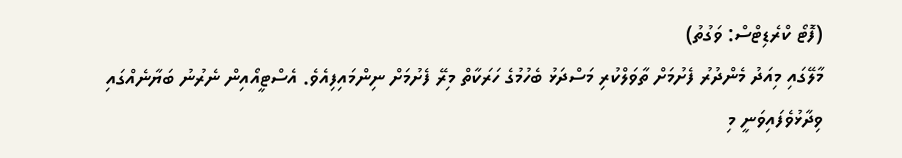(ފޮޓޯ ކްރެޑިޓްސް: ވަގުތު)
މާލޭގައި މިއަދު މެންދުރު ފެށުމަށް ތާވަލްކުރި މަސްދަޅު ބެހުމުގެ ހަރަކާތް މިރޭ ފެށުމަށް ނިންމައިފިއެވެ. އެސްޓީއޯއިން ނެރުނު ބަޔާނެއްގައި ވިދާޅުވެފައިވަނީ މި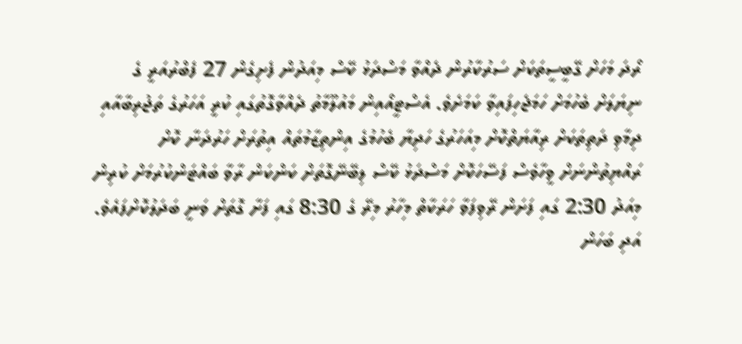ރޯދަ މަހަށް ގޭބީސީތަކަށް ސަރުކާރުން ދެއްވާ މަސްދަޅު ކޭސް މިއަދުން ފެށިގެން 27 ފެބްރުއަރީ ގެ ނިޔަލަށް ބެހުމަށް ހަމަޖެހިފައިވާ ކަމަށެވެ. އެސްޓީއޯއިން މައުލޫމާތު ދެއްވާގޮތުގައި ކުރީ އަހަރުގެ ތަޖުރިބާއާއި ދިމާވި ދަތިތަކަށް ރިއާޔަތްކޮށް މިއަހަރުގެ ހަދިޔާ ބެހުމުގެ އިންތިޒާމުތައް އިތުރަށް ހަރުދަނާ ކޮށް ރައްޔިތުންނަށް ވީހާވެސް ފަސޭހަކޮށް މަސްދަޅު ކޭސް ލިބޭނޭގޮތަށް ކަންކަން ރާވާ ބައްޓަންކުރުމަށް ކުރިން މިއަދު 2:30 ގައި ފަށަން ރޭވިފަވާ ހަރަކާތް މިހާރު މިރޭ ގެ 8:30 ގައި ފަށާ ގޮތަށް ވަނީ ބަދަލުކޮށްފައެވެ.
އަދި ބަހަން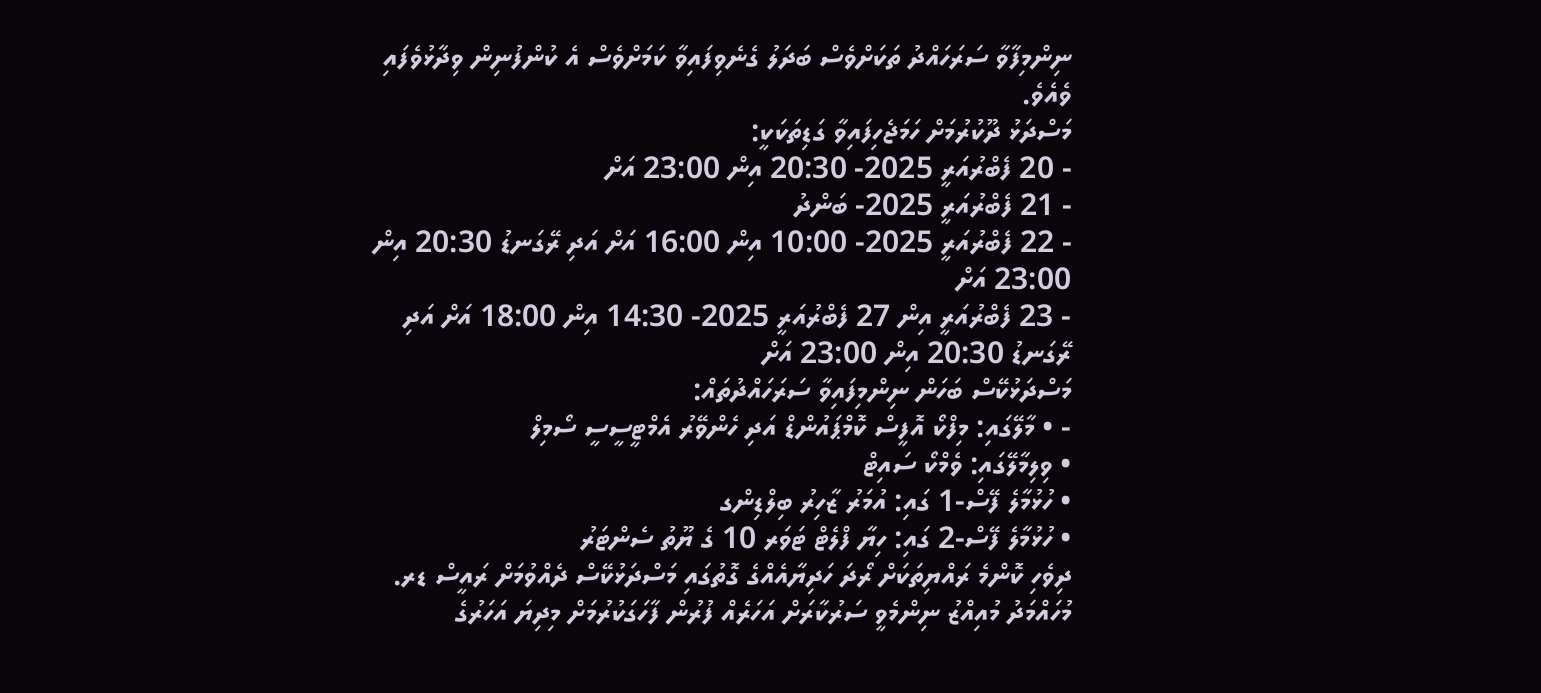ނިންމިފާވާ ސަރަހައްދު ތަކަށްވެސް ބަދަލު ގެނެވިފައިވާ ކަމަށްވެސް އެ ކުންފުނިން ވިދާޅުވެފައި ވެއެވެ.
މަސްދަޅު ދޫކުރުމަށް ހަމަޖެހިފައިވާ ގަޑިތަކަކީ:
- 20 ފެބްރުއަރީ 2025- 20:30 އިން 23:00 އަށް
- 21 ފެބްރުއަރީ 2025- ބަންދު
- 22 ފެބްރުއަރީ 2025- 10:00 އިން 16:00 އަށް އަދި ރޭގަނޑު 20:30 އިން 23:00 އަށް
- 23 ފެބްރުއަރީ އިން 27 ފެބްރުއަރީ 2025- 14:30 އިން 18:00 އަށް އަދި ރޭގަނޑު 20:30 އިން 23:00 އަށް
މަސްދަޅުކޭސް ބަހަން ނިންމިފައިވާ ސަރަހައްދުތައް:
- • މާލޭގައި: މިފްކޯ އޮފީސް ކޮމްޕައުންޑް އަދި ހެންވޭރު އެމްޓީސީސީ ސޯމިލް
• ވިލިމާލޭގައި: ވެމްކޯ ސައިޓް
• ހުޅުމާލެ ފޭސް-1 ގައި: އުމަރު ޒާހިރު ބިލްޑިންގ
• ހުޅުމާލެ ފޭސް-2 ގައި: ހިޔާ ފްލެޓް ޓަވަރ 10 ގެ ޔޫތު ސެންޓަރު
ދިވެހި ކޮންމެ ރައްޔިތަކަށް ރޯދަ ހަދިޔާއެއްގެ ގޮތުގައި މަސްދަޅުކޭސް ދެއްވުމަށް ރައީސް ޑރ. މުހައްމަދު މުއިއްޒު ނިންމެވީ ސަރުކާރަށް އަހަރެއް ފުރުން ފާހަގަކުރުމަށް މިދިޔަ އަހަރުގެ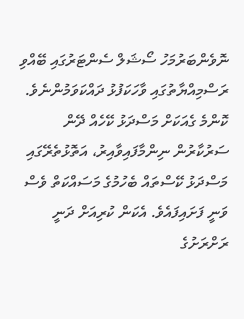ނޮވެންބަރުމަހު ސޯޝަލް ސެންޓަރުގައި ބޭއްވި ރަސްމިއްޔާތުގައި ވާހަކަފުޅު ދައްކަވަމުންނެވެ. ކޮންމެ ގެއަކަށް މަސްދަޅު ކޭހެއް ދޭން ސަރުކާރުން ނިންމާފައިވާއިރު، އަތޮޅުތެރޭގައި މަސްދަޅު ކޭސްތައް ބެހުމުގެ މަސައްކަތް ވެސް ވަނީ ފަށައިފައެވެ. އެކަން ކުރިއަށް ދަނީ ރަށްރަށުގެ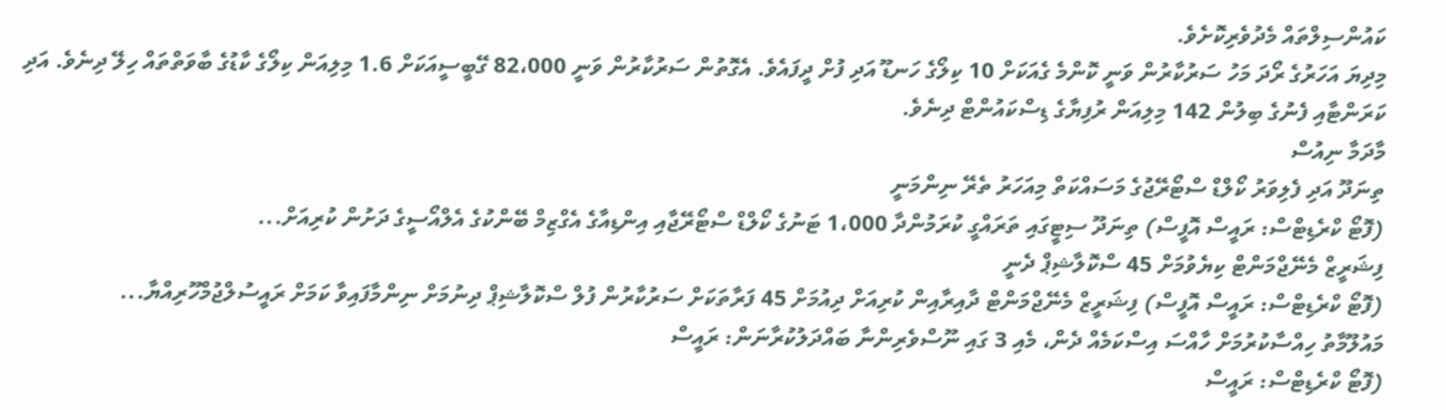ކައުންސިލްތައް މެދުވެރިކޮށެވެ.
މިދިޔަ އަހަރުގެ ރޯދަ މަހު ސަރުކާރުން ވަނީ ކޮންމެ ގެއަކަށް 10 ކިލޯގެ ހަނޑޫ އަދި ފުށް ދީފައެވެ. އެގޮތުން ސަރުކާރުން ވަނީ 82،000 ގޭބީސީއަކަށް 1.6 މިލިއަން ކިލޯގެ ކާޑުގެ ބާވަތްތައް ހިލޭ ދިނެވެ. އަދި ކަރަންޓާއި ފެނުގެ ބިލުން 142 މިލިއަން ރުފިޔާގެ ޑިސްކައުންޓް ދިނެވެ.
މާދަމާ ނިއުސް
ތިނަދޫ އަދި ފެލިވަރު ކޯލްޑް ސްޓޯރޭޖުގެ މަސައްކަތް މިއަހަރު ތެރޭ ނިންމަނީ
(ފޮޓޯ ކްރެޑިޓްސް: ރައީސް އޮފީސް) ތިނަދޫ ސިޓީގައި ތަރައްގީ ކުރަމުންދާ 1،000 ޓަނުގެ ކޯލްޑް ސްޓޯރޭޖާއި އިންޑިއާގެ އެގްޒިމް ބޭންކުގެ އެލްއޯސީގެ ދަށުން ކުރިއަށް...
ފިޝަރީޒް މެނޭޖްމަންޓް ކިޔެވުމަށް 45 ސްކޮލާޝިޕް ދެނީ
(ފޮޓޯ ކްރެޑިޓްސް: ރައީސް އޮފީސް) ފިޝަރީޒް މެނޭޖްމަންޓް ދާއިރާއިން ކުރިއަށް ދިއުމަށް 45 ފަރާތަކަށް ސަރުކާރުން ފުލް ސްކޮލާޝިޕް ދިނުމަށް ނިންމާފައިވާ ކަމަށް ރައީސުލްޖުމްހޫރިއްޔާ...
މައުލޫމާތު ހިއްސާކުރުމަށް ހާއްސަ އިސްކަމެއް ދެން، މެއި 3 ގައި ނޫސްވެރިންނާ ބައްދަލުކުރާނަން: ރައީސް
(ފޮޓޯ ކްރެޑިޓްސް: ރައީސް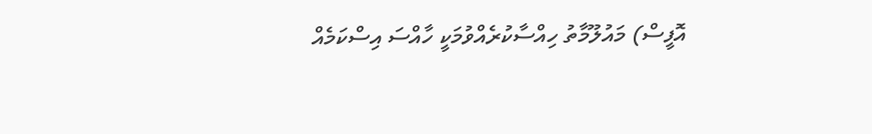އޮފީސް) މައުލޫމާތު ހިއްސާކުރެއްވުމަކީ ހާއްސަ އިސްކަމެއް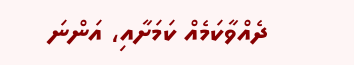ދެއްވާކަމެއް ކަމަށާއި، އަންނަ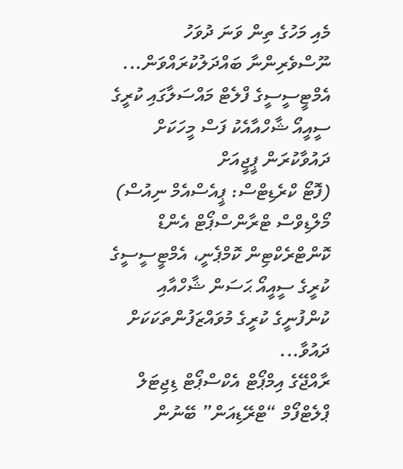މެއި މަހުގެ ތިން ވަނަ ދުވަހު ނޫސްވެރިންނާ ބައްދަލުކުރައްވަން...
އެމްޓީސީސީގެ ފްލެޓް މައްސަލާގައި ކުރީގެ ސީއީއޯ ޝާހްއާއެކު ފަސް މީހަކަށް ދައުވާކުރަން ޕީޖީއަށް
(ފޮޓޯ ކްރެޑިޓްސް: ޕީއެސްއެމް ނިއުސް) މޯލްޑިވްސް ޓްރާންސްޕޯޓް އެންޑް ކޮންޓްރެކްޓިން ކޮމްޕެނީ، އެމްޓީސީސީގެ ކުރީގެ ސީއީއޯ ޙަސަން ޝާހްއާއި ކުންފުނީގެ ކުރީގެ މުވައްޒަފުންތަކަކަށް ދައުވާ...
ރާއްޖޭގެ އިމްޕޯޓް އެކްސްޕޯޓް ޑިޖިޓަލް ޕްލެޓްފޯމް “ޓްރޭޑިއަން” ބޭނުން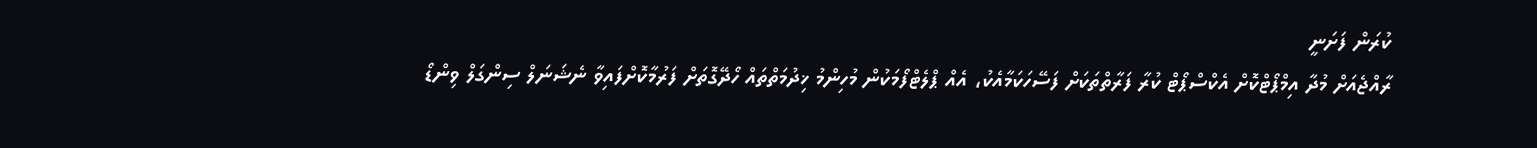ކުރަން ފަށަނީ
ރާއްޖެއަށް މުދާ އިމްޕޯޓްކޮށް އެކްސްޕޯޓް ކުރާ ފަރާތްތަކަށް ފަސޭހަކަމާއެކު، އެއް ޕްލެޓްފޯމަކުން މުހިންމު ޚިދުމަތްތައް ހޯދޭގޮތަށް ފަރުމާކޮށްފައިވާ ނެޝަނަލް ސިންގަލް ވިންޑޯ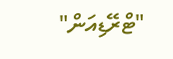"ޓްރޭޑިއަން"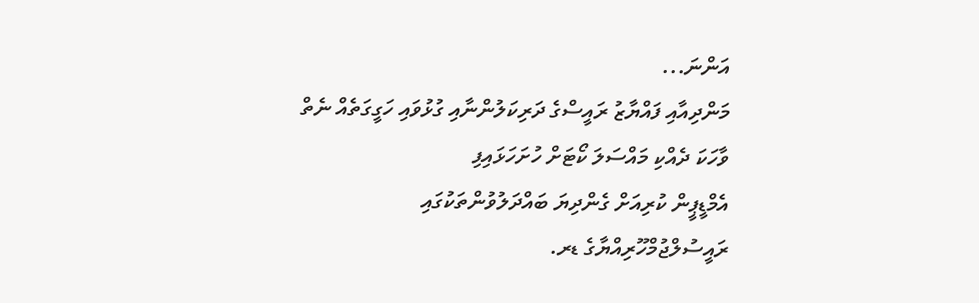އަންނަ...
މަންދިއާއި ފައްޔާޒު ރައީސްގެ ދަރިކަލުންނާއި ގުޅުވައި ހަގީގަތެއް ނެތް ވާހަކަ ދެއްކި މައްސަލަ ކޯޓަށް ހުށަހަޅައިފި
އެމްޑީޕީން ކުރިއަށް ގެންދިޔަ ބައްދަލުވުންތަކުގައި ރައީސުލްޖުމްހޫރިއްޔާގެ ޑރ.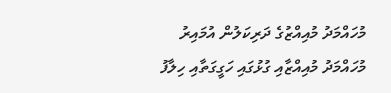މުހައްމަދު މުއިއްޒުގެ ދަރިކަލުން އުމައިރު މުހައްމަދު މުއިއްޒާއި ގުޅުގައި ހަގީގަތާއި ހިލާފު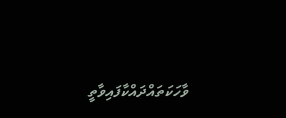ވާހަކަތައްދައްކާފައިވާތީ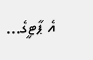އެ ޕާޓީގެ...